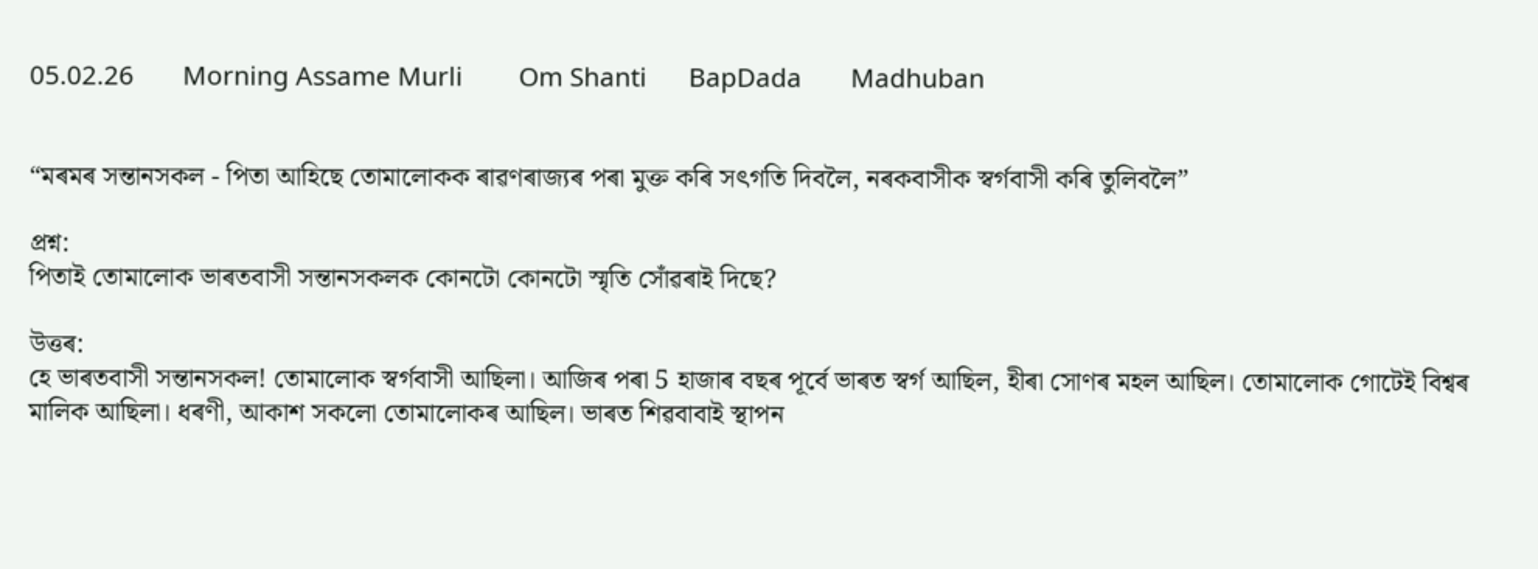05.02.26       Morning Assame Murli        Om Shanti      BapDada       Madhuban


“মৰমৰ সন্তানসকল - পিতা আহিছে তোমালোকক ৰাৱণৰাজ্যৰ পৰা মুক্ত কৰি সৎগতি দিবলৈ, নৰকবাসীক স্বৰ্গবাসী কৰি তুলিবলৈ”

প্ৰশ্ন:
পিতাই তোমালোক ভাৰতবাসী সন্তানসকলক কোনটো কোনটো স্মৃতি সোঁৱৰাই দিছে?

উত্তৰ:
হে ভাৰতবাসী সন্তানসকল! তোমালোক স্বৰ্গবাসী আছিলা। আজিৰ পৰা 5 হাজাৰ বছৰ পূৰ্বে ভাৰত স্বৰ্গ আছিল, হীৰা সোণৰ মহল আছিল। তোমালোক গোটেই বিশ্বৰ মালিক আছিলা। ধৰণী, আকাশ সকলো তোমালোকৰ আছিল। ভাৰত শিৱবাবাই স্থাপন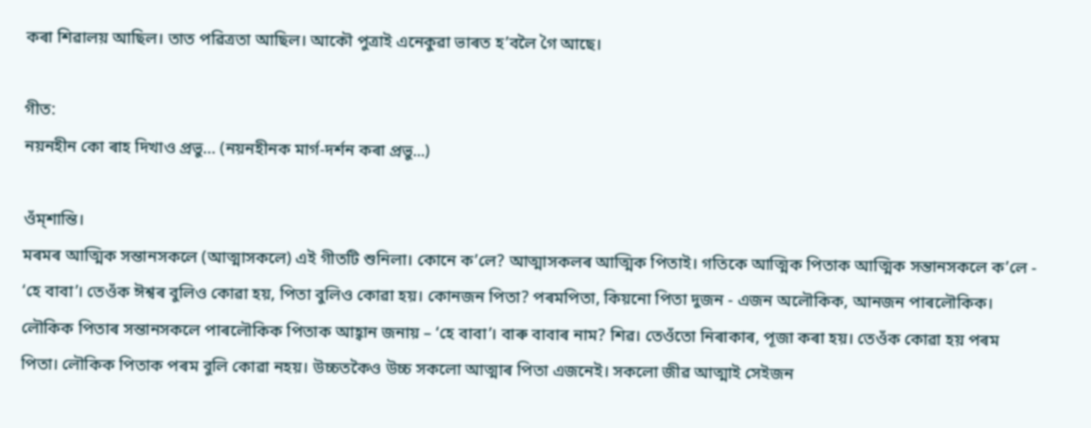কৰা শিৱালয় আছিল। তাত পৱিত্রতা আছিল। আকৌ পুত্ৰাই এনেকুৱা ভাৰত হ’বলৈ গৈ আছে।

গীত:
নয়নহীন কো ৰাহ দিখাও প্ৰভু… (নয়নহীনক মাৰ্গ-দৰ্শন কৰা প্ৰভু...)

ওঁম্শান্তি।
মৰমৰ আত্মিক সন্তানসকলে (আত্মাসকলে) এই গীতটি শুনিলা। কোনে ক’লে? আত্মাসকলৰ আত্মিক পিতাই। গতিকে আত্মিক পিতাক আত্মিক সন্তানসকলে ক’লে - ‘হে বাবা’। তেওঁক ঈশ্বৰ বুলিও কোৱা হয়, পিতা বুলিও কোৱা হয়। কোনজন পিতা? পৰমপিতা, কিয়নো পিতা দুজন - এজন অলৌকিক, আনজন পাৰলৌকিক। লৌকিক পিতাৰ সন্তানসকলে পাৰলৌকিক পিতাক আহ্বান জনায় – ‘হে বাবা’। বাৰু বাবাৰ নাম? শিৱ। তেওঁতো নিৰাকাৰ, পূজা কৰা হয়। তেওঁক কোৱা হয় পৰম পিতা। লৌকিক পিতাক পৰম বুলি কোৱা নহয়। উচ্চতকৈও উচ্চ সকলো আত্মাৰ পিতা এজনেই। সকলো জীৱ আত্মাই সেইজন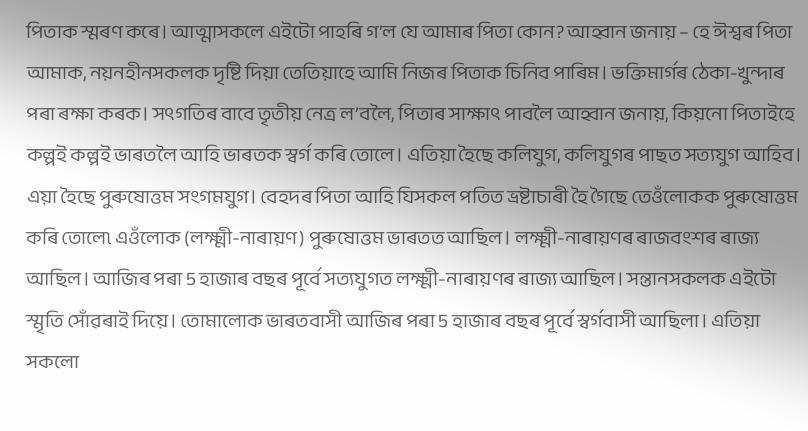পিতাক স্মৰণ কৰে। আত্মাসকলে এইটো পাহৰি গ’ল যে আমাৰ পিতা কোন? আহ্বান জনায় – হে ঈশ্বৰ পিতা আমাক, নয়নহীনসকলক দৃষ্টি দিয়া তেতিয়াহে আমি নিজৰ পিতাক চিনিব পাৰিম। ভক্তিমাৰ্গৰ ঠেকা-খুন্দাৰ পৰা ৰক্ষা কৰক। সৎগতিৰ বাবে তৃতীয় নেত্ৰ ল’বলৈ, পিতাৰ সাক্ষাৎ পাবলৈ আহ্বান জনায়, কিয়নো পিতাইহে কল্পই কল্পই ভাৰতলৈ আহি ভাৰতক স্বৰ্গ কৰি তোলে। এতিয়া হৈছে কলিযুগ, কলিযুগৰ পাছত সত্যযুগ আহিব। এয়া হৈছে পুৰুষোত্তম সংগমযুগ। বেহদৰ পিতা আহি যিসকল পতিত ভ্ৰষ্টাচাৰী হৈ গৈছে তেওঁলোকক পুৰুষোত্তম কৰি তোলে৷ এওঁলোক (লক্ষ্মী-নাৰায়ণ) পুৰুষোত্তম ভাৰতত আছিল। লক্ষ্মী-নাৰায়ণৰ ৰাজবংশৰ ৰাজ্য আছিল। আজিৰ পৰা 5 হাজাৰ বছৰ পূৰ্বে সত্যযুগত লক্ষ্মী-নাৰায়ণৰ ৰাজ্য আছিল। সন্তানসকলক এইটো স্মৃতি সোঁৱৰাই দিয়ে। তোমালোক ভাৰতবাসী আজিৰ পৰা 5 হাজাৰ বছৰ পূৰ্বে স্বৰ্গবাসী আছিলা। এতিয়া সকলো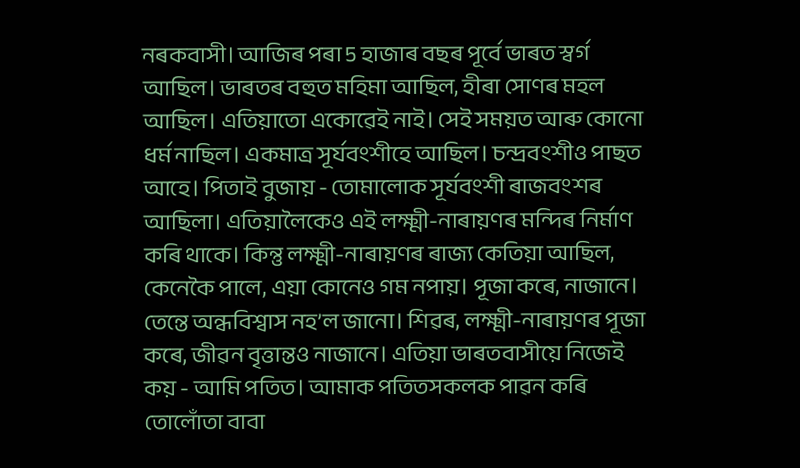নৰকবাসী। আজিৰ পৰা 5 হাজাৰ বছৰ পূৰ্বে ভাৰত স্বৰ্গ আছিল। ভাৰতৰ বহুত মহিমা আছিল, হীৰা সোণৰ মহল আছিল। এতিয়াতো একোৱেই নাই। সেই সময়ত আৰু কোনো ধৰ্ম নাছিল। একমাত্র সূৰ্যবংশীহে আছিল। চন্দ্ৰবংশীও পাছত আহে। পিতাই বুজায় - তোমালোক সূৰ্যবংশী ৰাজবংশৰ আছিলা। এতিয়ালৈকেও এই লক্ষ্মী-নাৰায়ণৰ মন্দিৰ নির্মাণ কৰি থাকে। কিন্তু লক্ষ্মী-নাৰায়ণৰ ৰাজ্য কেতিয়া আছিল, কেনেকৈ পালে, এয়া কোনেও গম নপায়। পূজা কৰে, নাজানে। তেন্তে অন্ধবিশ্বাস নহ’ল জানো। শিৱৰ, লক্ষ্মী-নাৰায়ণৰ পূজা কৰে, জীৱন বৃত্তান্তও নাজানে। এতিয়া ভাৰতবাসীয়ে নিজেই কয় - আমি পতিত। আমাক পতিতসকলক পাৱন কৰি তোলোঁতা বাবা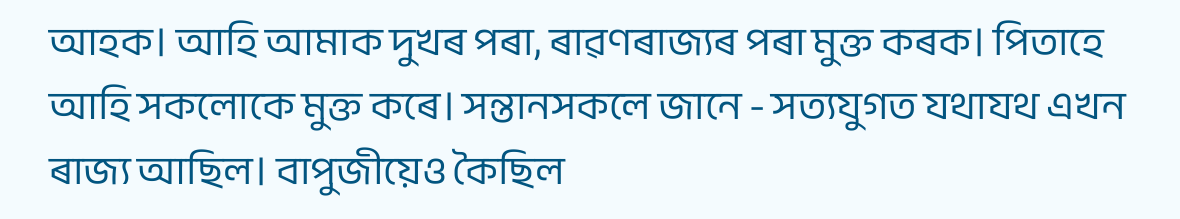আহক। আহি আমাক দুখৰ পৰা, ৰাৱণৰাজ্যৰ পৰা মুক্ত কৰক। পিতাহে আহি সকলোকে মুক্ত কৰে। সন্তানসকলে জানে - সত্যযুগত যথাযথ এখন ৰাজ্য আছিল। বাপুজীয়েও কৈছিল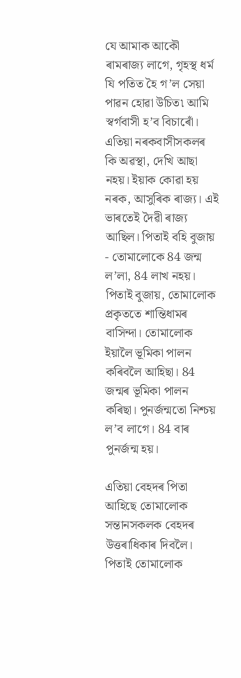যে আমাক আকৌ ৰামৰাজ্য লাগে, গৃহস্থ ধৰ্ম যি পতিত হৈ গ’ল সেয়া পাৱন হোৱা উচিত৷ আমি স্বৰ্গবাসী হ’ব বিচাৰোঁ। এতিয়া নৰকবাসীসকলৰ কি অৱস্থা, দেখি আছা নহয়। ইয়াক কোৱা হয় নৰক, আসুৰিক ৰাজ্য। এই ভাৰতেই দৈৱী ৰাজ্য আছিল। পিতাই বহি বুজায় - তোমালোকে 84 জন্ম ল’লা, 84 লাখ নহয়। পিতাই বুজায়, তোমালোক প্ৰকৃততে শান্তিধামৰ বাসিন্দা। তোমালোক ইয়ালৈ ভূমিকা পালন কৰিবলৈ আহিছা। 84 জন্মৰ ভূমিকা পালন কৰিছা। পুনর্জন্মতো নিশ্চয় ল’ব লাগে। 84 বাৰ পুনর্জন্ম হয়।

এতিয়া বেহদৰ পিতা আহিছে তোমালোক সন্তানসকলক বেহদৰ উত্তৰাধিকাৰ দিবলৈ। পিতাই তোমালোক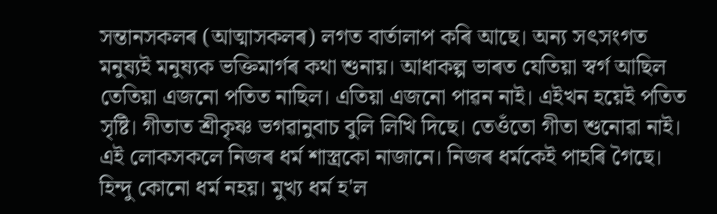সন্তানসকলৰ (আত্মাসকলৰ) লগত বাৰ্তালাপ কৰি আছে। অন্য সৎসংগত মনুষ্যই মনুষ্যক ভক্তিমাৰ্গৰ কথা শুনায়। আধাকল্প ভাৰত যেতিয়া স্বর্গ আছিল তেতিয়া এজনো পতিত নাছিল। এতিয়া এজনো পাৱন নাই। এইখন হয়েই পতিত সৃষ্টি। গীতাত শ্ৰীকৃষ্ণ ভগৱানুবাচ বুলি লিখি দিছে। তেওঁতো গীতা শুনোৱা নাই। এই লোকসকলে নিজৰ ধৰ্ম শাস্ত্ৰকো নাজানে। নিজৰ ধৰ্মকেই পাহৰি গৈছে। হিন্দু কোনো ধৰ্ম নহয়। মুখ্য ধৰ্ম হ'ল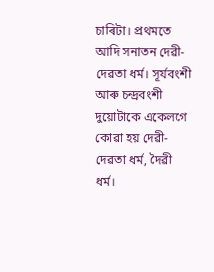চাৰিটা। প্ৰথমতে আদি সনাতন দেৱী-দেৱতা ধৰ্ম। সূর্যবংশী আৰু চন্দ্ৰবংশী দুয়োটাকে একেলগে কোৱা হয় দেৱী-দেৱতা ধৰ্ম, দৈৱী ধৰ্ম।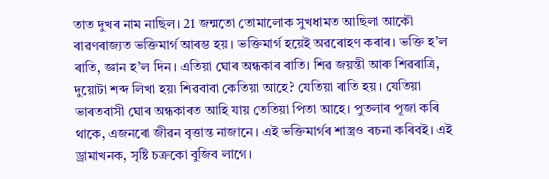তাত দুখৰ নাম নাছিল। 21 জন্মতো তোমালোক সুখধামত আছিলা আকৌ ৰাৱণৰাজ্যত ভক্তিমাৰ্গ আৰম্ভ হয়। ভক্তিমাৰ্গ হয়েই অৱৰোহণ কৰাৰ। ভক্তি হ’ল ৰাতি, জ্ঞান হ’ল দিন। এতিয়া ঘোৰ অন্ধকাৰ ৰাতি। শিৱ জয়ন্তী আৰু শিৱৰাত্ৰি, দুয়োটা শব্দ লিখা হয়৷ শিৱবাবা কেতিয়া আহে? যেতিয়া ৰাতি হয়। যেতিয়া ভাৰতবাসী ঘোৰ অন্ধকাৰত আহি যায় তেতিয়া পিতা আহে। পুতলাৰ পূজা কৰি থাকে, এজনৰো জীৱন বৃত্তান্ত নাজানে। এই ভক্তিমাৰ্গৰ শাস্ত্ৰও ৰচনা কৰিবই। এই ড্ৰামাখনক, সৃষ্টি চক্ৰকো বুজিব লাগে।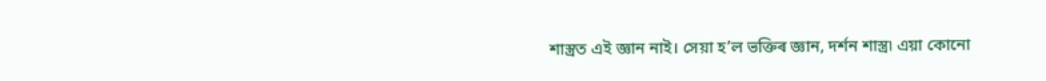শাস্ত্ৰত এই জ্ঞান নাই। সেয়া হ’ল ভক্তিৰ জ্ঞান, দৰ্শন শাস্ত্ৰ৷ এয়া কোনো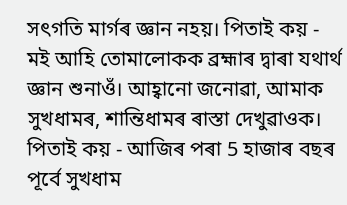সৎগতি মাৰ্গৰ জ্ঞান নহয়। পিতাই কয় - মই আহি তোমালোকক ব্ৰহ্মাৰ দ্বাৰা যথাৰ্থ জ্ঞান শুনাওঁ। আহ্বানো জনোৱা, আমাক সুখধামৰ, শান্তিধামৰ ৰাস্তা দেখুৱাওক। পিতাই কয় - আজিৰ পৰা 5 হাজাৰ বছৰ পূৰ্বে সুখধাম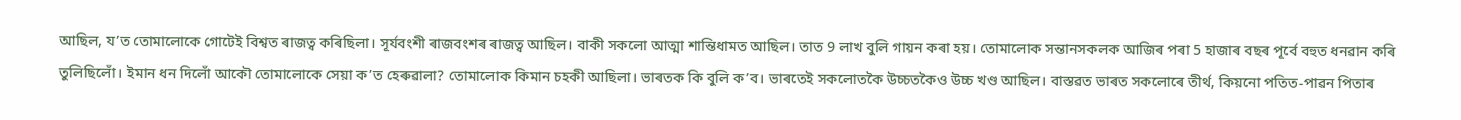আছিল, য’ত তোমালোকে গোটেই বিশ্বত ৰাজত্ব কৰিছিলা। সূৰ্যবংশী ৰাজবংশৰ ৰাজত্ব আছিল। বাকী সকলো আত্মা শান্তিধামত আছিল। তাত 9 লাখ বুলি গায়ন কৰা হয়। তোমালোক সন্তানসকলক আজিৰ পৰা 5 হাজাৰ বছৰ পূৰ্বে বহুত ধনৱান কৰি তুলিছিলোঁ। ইমান ধন দিলোঁ আকৌ তোমালোকে সেয়া ক’ত হেৰুৱালা? তোমালোক কিমান চহকী আছিলা। ভাৰতক কি বুলি ক’ব। ভাৰতেই সকলোতকৈ উচ্চতকৈও উচ্চ খণ্ড আছিল। বাস্তৱত ভাৰত সকলোৰে তীৰ্থ, কিয়নো পতিত-পাৱন পিতাৰ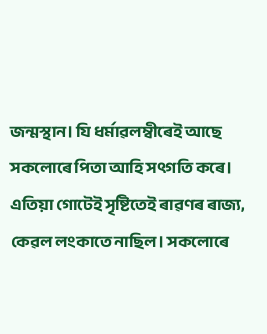জন্মস্থান। যি ধর্মাৱলম্বীৰেই আছে সকলোৰে পিতা আহি সৎগতি কৰে। এতিয়া গোটেই সৃষ্টিতেই ৰাৱণৰ ৰাজ্য, কেৱল লংকাতে নাছিল। সকলোৰে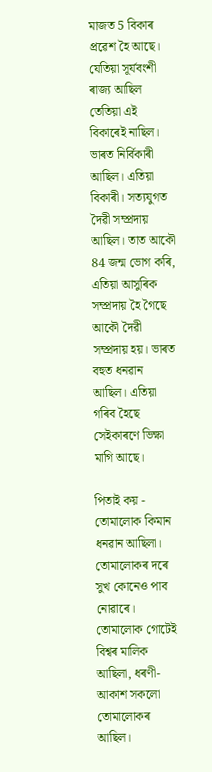মাজত 5 বিকাৰ প্ৰৱেশ হৈ আছে। যেতিয়া সূৰ্যবংশী ৰাজ্য আছিল তেতিয়া এই বিকাৰেই নাছিল। ভাৰত নির্বিকাৰী আছিল। এতিয়া বিকাৰী। সত্যযুগত দৈৱী সম্প্ৰদায় আছিল। তাত আকৌ 84 জন্ম ভোগ কৰি, এতিয়া আসুৰিক সম্প্ৰদায় হৈ গৈছে আকৌ দৈৱী সম্প্ৰদায় হয়। ভাৰত বহুত ধনৱান আছিল। এতিয়া গৰিব হৈছে সেইকাৰণে ভিক্ষা মাগি আছে।

পিতাই কয় - তোমালোক কিমান ধনৱান আছিলা। তোমালোকৰ দৰে সুখ কোনেও পাব নোৱাৰে। তোমালোক গোটেই বিশ্বৰ মালিক আছিলা, ধৰণী-আকাশ সকলো তোমালোকৰ আছিল।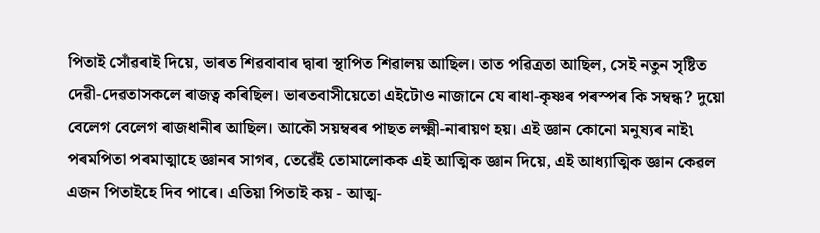পিতাই সোঁৱৰাই দিয়ে, ভাৰত শিৱবাবাৰ দ্বাৰা স্থাপিত শিৱালয় আছিল। তাত পৱিত্ৰতা আছিল, সেই নতুন সৃষ্টিত দেৱী-দেৱতাসকলে ৰাজত্ব কৰিছিল। ভাৰতবাসীয়েতো এইটোও নাজানে যে ৰাধা-কৃষ্ণৰ পৰস্পৰ কি সম্বন্ধ? দুয়ো বেলেগ বেলেগ ৰাজধানীৰ আছিল। আকৌ সয়ম্বৰৰ পাছত লক্ষ্মী-নাৰায়ণ হয়। এই জ্ঞান কোনো মনুষ্যৰ নাই৷ পৰমপিতা পৰমাত্মাহে জ্ঞানৰ সাগৰ, তেৱেঁই তোমালোকক এই আত্মিক জ্ঞান দিয়ে, এই আধ্যাত্মিক জ্ঞান কেৱল এজন পিতাইহে দিব পাৰে। এতিয়া পিতাই কয় - আত্ম-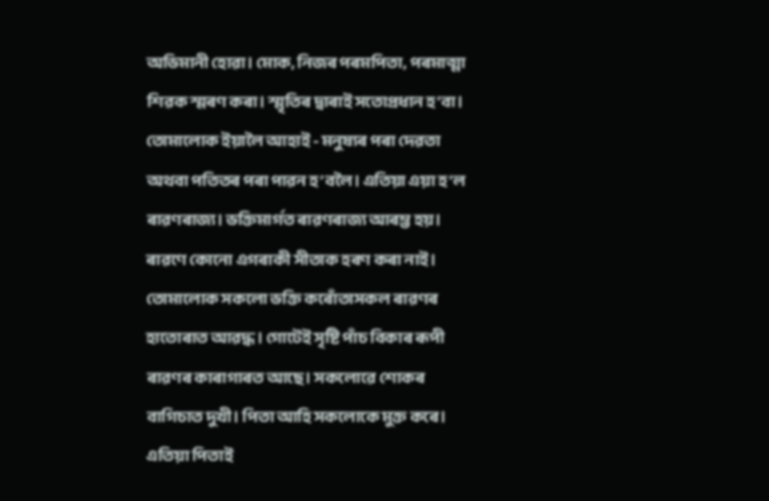অভিমানী হোৱা। মোক, নিজৰ পৰমপিতা, পৰমাত্মা শিৱক স্মৰণ কৰা। স্মৃতিৰ দ্বাৰাই সতোপ্ৰধান হ’বা। তোমালোক ইয়ালৈ আহাই - মনুষ্যৰ পৰা দেৱতা অথবা পতিতৰ পৰা পাৱন হ’বলৈ। এতিয়া এয়া হ’ল ৰাৱণৰাজ্য। ভক্তিমাৰ্গত ৰাৱণৰাজ্য আৰম্ভ হয়। ৰাৱণে কোনো এগৰাকী সীতাক হৰণ কৰা নাই। তোমালোক সকলো ভক্তি কৰোঁতাসকল ৰাৱণৰ হাতোৰাত আৱদ্ধ। গোটেই সৃষ্টি পাঁচ বিকাৰ ৰূপী ৰাৱণৰ কাৰাগাৰত আছে। সকলোৱে শোকৰ বাগিচাত দুখী। পিতা আহি সকলোকে মুক্ত কৰে। এতিয়া পিতাই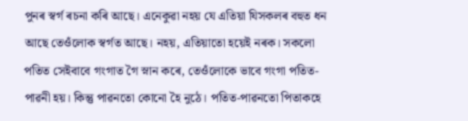পুনৰ স্বৰ্গ ৰচনা কৰি আছে। এনেকুৱা নহয় যে এতিয়া যিসকলৰ বহুত ধন আছে তেওঁলোক স্বৰ্গত আছে। নহয়, এতিয়াতো হয়েই নৰক। সকলো পতিত সেইবাবে গংগাত গৈ স্নান কৰে, তেওঁলোকে ভাবে গংগা পতিত-পাৱনী হয়। কিন্তু পাৱনতো কোনো হৈ নুঠে। পতিত-পাৱনতো পিতাকহে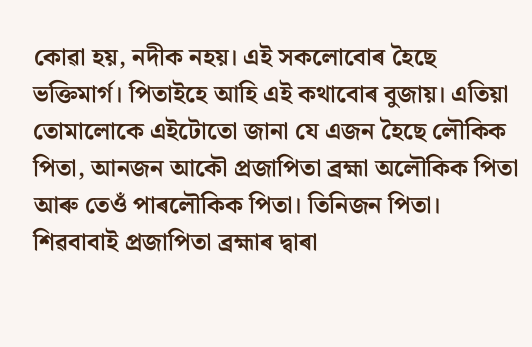কোৱা হয়, নদীক নহয়। এই সকলোবোৰ হৈছে ভক্তিমাৰ্গ। পিতাইহে আহি এই কথাবোৰ বুজায়। এতিয়া তোমালোকে এইটোতো জানা যে এজন হৈছে লৌকিক পিতা, আনজন আকৌ প্ৰজাপিতা ব্ৰহ্মা অলৌকিক পিতা আৰু তেওঁ পাৰলৌকিক পিতা। তিনিজন পিতা। শিৱবাবাই প্ৰজাপিতা ব্ৰহ্মাৰ দ্বাৰা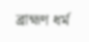ব্ৰাহ্মণ ধৰ্ম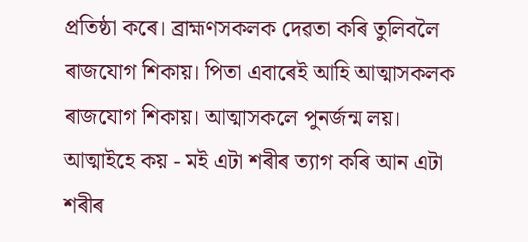প্ৰতিষ্ঠা কৰে। ব্ৰাহ্মণসকলক দেৱতা কৰি তুলিবলৈ ৰাজযোগ শিকায়। পিতা এবাৰেই আহি আত্মাসকলক ৰাজযোগ শিকায়। আত্মাসকলে পুনর্জন্ম লয়। আত্মাইহে কয় - মই এটা শৰীৰ ত্যাগ কৰি আন এটা শৰীৰ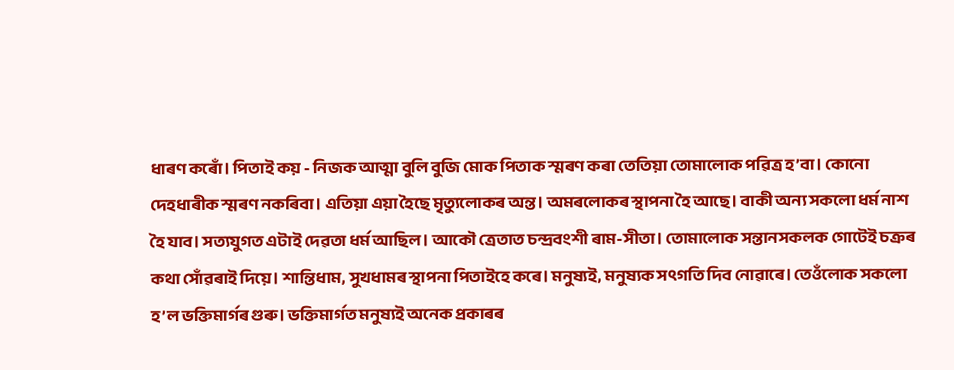ধাৰণ কৰোঁ। পিতাই কয় - নিজক আত্মা বুলি বুজি মোক পিতাক স্মৰণ কৰা তেতিয়া তোমালোক পৱিত্ৰ হ’বা। কোনো দেহধাৰীক স্মৰণ নকৰিবা। এতিয়া এয়া হৈছে মৃত্যুলোকৰ অন্ত। অমৰলোকৰ স্থাপনা হৈ আছে। বাকী অন্য সকলো ধৰ্ম নাশ হৈ যাব। সত্যযুগত এটাই দেৱতা ধৰ্ম আছিল। আকৌ ত্ৰেতাত চন্দ্ৰবংশী ৰাম-সীতা। তোমালোক সন্তানসকলক গোটেই চক্ৰৰ কথা সোঁৱৰাই দিয়ে। শান্তিধাম, সুখধামৰ স্থাপনা পিতাইহে কৰে। মনুষ্যই, মনুষ্যক সৎগতি দিব নোৱাৰে। তেওঁলোক সকলো হ’ল ভক্তিমাৰ্গৰ গুৰু। ভক্তিমাৰ্গত মনুষ্যই অনেক প্ৰকাৰৰ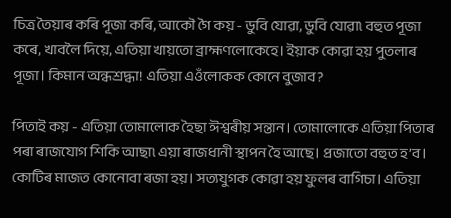চিত্ৰ তৈয়াৰ কৰি পূজা কৰি, আকৌ গৈ কয় - ডুবি যোৱা, ডুবি যোৱা৷ বহুত পূজা কৰে, খাবলৈ দিয়ে, এতিয়া খায়তো ব্ৰাহ্মণলোকেহে। ইয়াক কোৱা হয় পুতলাৰ পূজা। কিমান অন্ধশ্ৰদ্ধা! এতিয়া এওঁলোকক কোনে বুজাব?

পিতাই কয় - এতিয়া তোমালোক হৈছা ঈশ্বৰীয় সন্তান। তোমালোকে এতিয়া পিতাৰ পৰা ৰাজযোগ শিকি আছা৷ এয়া ৰাজধানী স্থাপন হৈ আছে। প্ৰজাতো বহুত হ’ব। কোটিৰ মাজত কোনোবা ৰজা হয়। সত্যযুগক কোৱা হয় ফুলৰ বাগিচা। এতিয়া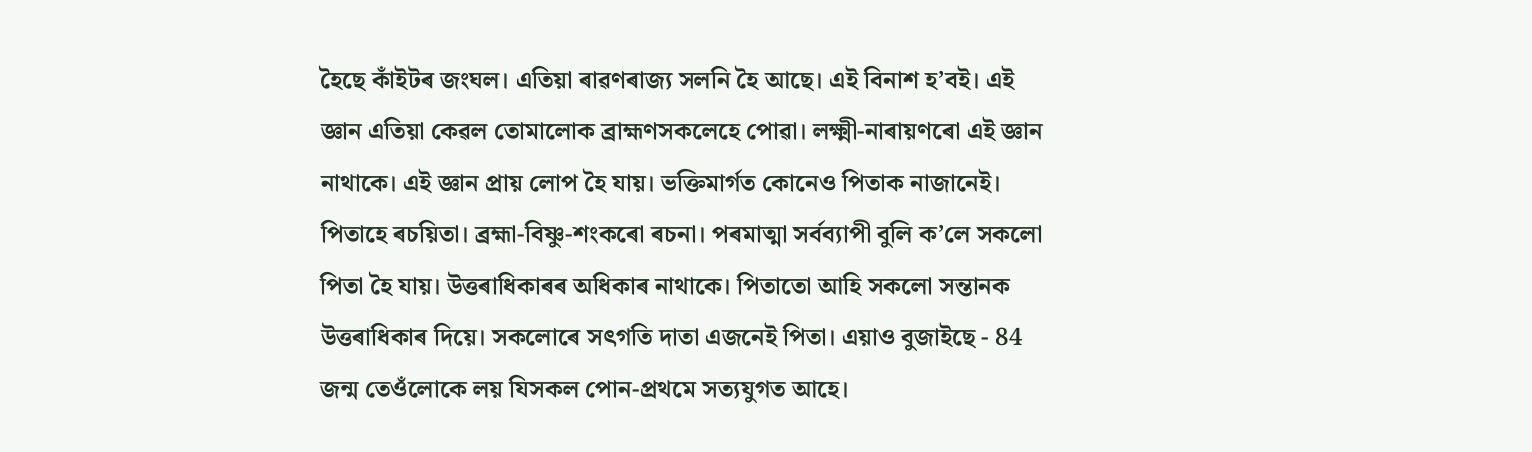হৈছে কাঁইটৰ জংঘল। এতিয়া ৰাৱণৰাজ্য সলনি হৈ আছে। এই বিনাশ হ’বই। এই জ্ঞান এতিয়া কেৱল তোমালোক ব্ৰাহ্মণসকলেহে পোৱা। লক্ষ্মী-নাৰায়ণৰো এই জ্ঞান নাথাকে। এই জ্ঞান প্ৰায় লোপ হৈ যায়। ভক্তিমাৰ্গত কোনেও পিতাক নাজানেই। পিতাহে ৰচয়িতা। ব্ৰহ্মা-বিষ্ণু-শংকৰো ৰচনা। পৰমাত্মা সৰ্বব্যাপী বুলি ক’লে সকলো পিতা হৈ যায়। উত্তৰাধিকাৰৰ অধিকাৰ নাথাকে। পিতাতো আহি সকলো সন্তানক উত্তৰাধিকাৰ দিয়ে। সকলোৰে সৎগতি দাতা এজনেই পিতা। এয়াও বুজাইছে - 84 জন্ম তেওঁলোকে লয় যিসকল পোন-প্ৰথমে সত্যযুগত আহে।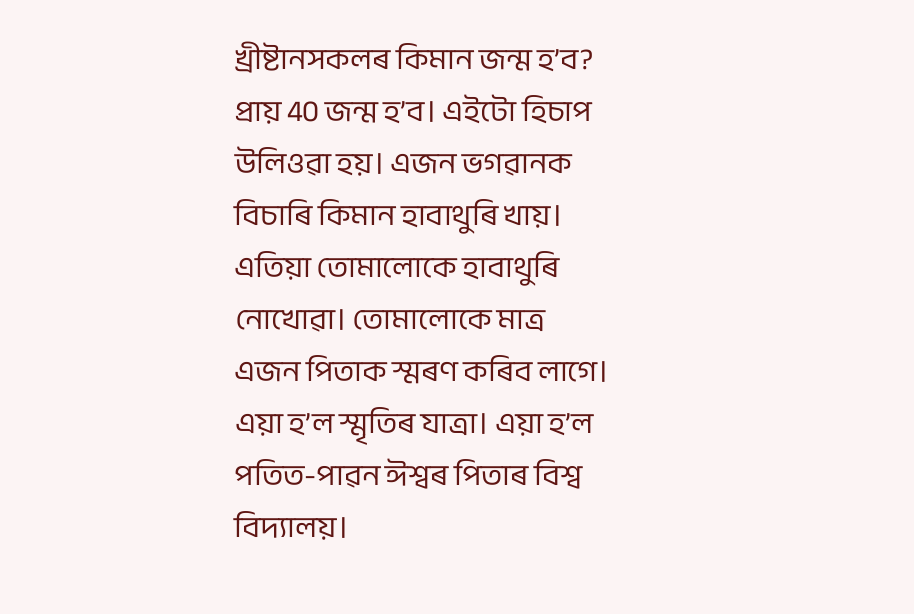খ্ৰীষ্টানসকলৰ কিমান জন্ম হ’ব? প্ৰায় 40 জন্ম হ’ব। এইটো হিচাপ উলিওৱা হয়। এজন ভগৱানক বিচাৰি কিমান হাবাথুৰি খায়। এতিয়া তোমালোকে হাবাথুৰি নোখোৱা। তোমালোকে মাত্ৰ এজন পিতাক স্মৰণ কৰিব লাগে। এয়া হ’ল স্মৃতিৰ যাত্ৰা। এয়া হ’ল পতিত-পাৱন ঈশ্বৰ পিতাৰ বিশ্ব বিদ্যালয়।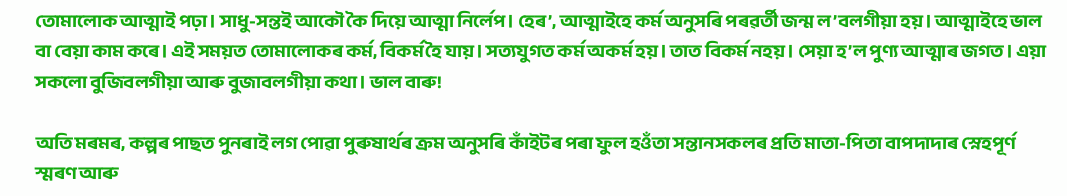তোমালোক আত্মাই পঢ়া। সাধু-সন্তই আকৌ কৈ দিয়ে আত্মা নিৰ্লেপ। হেৰ’, আত্মাইহে কৰ্ম অনুসৰি পৰৱৰ্তী জন্ম ল’বলগীয়া হয়। আত্মাইহে ভাল বা বেয়া কাম কৰে। এই সময়ত তোমালোকৰ কৰ্ম, বিকৰ্ম হৈ যায়। সত্যযুগত কৰ্ম অকৰ্ম হয়। তাত বিকৰ্ম নহয়। সেয়া হ’ল পুণ্য আত্মাৰ জগত। এয়া সকলো বুজিবলগীয়া আৰু বুজাবলগীয়া কথা। ভাল বাৰু!

অতি মৰমৰ, কল্পৰ পাছত পুনৰাই লগ পোৱা পুৰুষাৰ্থৰ ক্ৰম অনুসৰি কাঁইটৰ পৰা ফুল হওঁতা সন্তানসকলৰ প্ৰতি মাতা-পিতা বাপদাদাৰ স্নেহপূৰ্ণ স্মৰণ আৰু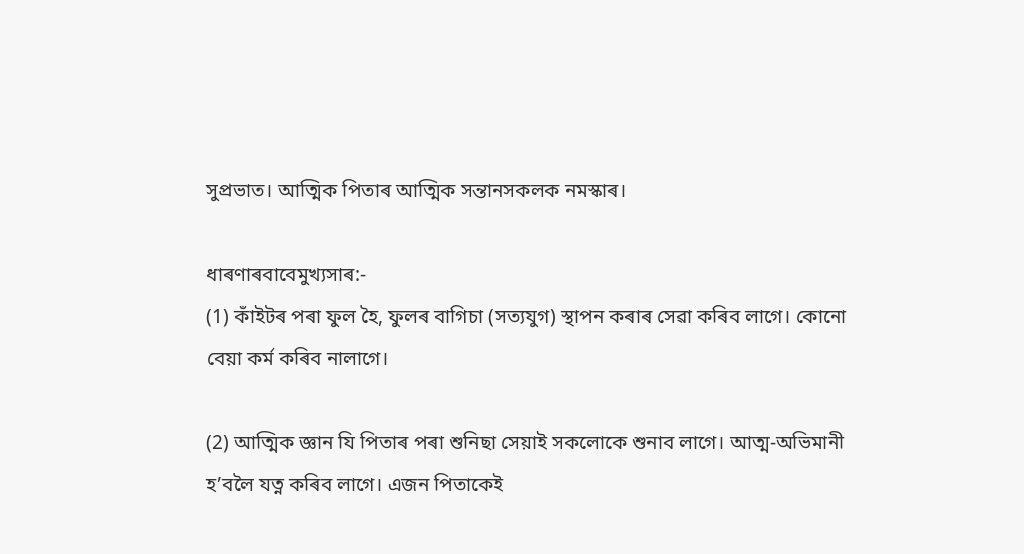সুপ্ৰভাত। আত্মিক পিতাৰ আত্মিক সন্তানসকলক নমস্কাৰ।

ধাৰণাৰবাবেমুখ্যসাৰ:-
(1) কাঁইটৰ পৰা ফুল হৈ, ফুলৰ বাগিচা (সত্যযুগ) স্থাপন কৰাৰ সেৱা কৰিব লাগে। কোনো বেয়া কৰ্ম কৰিব নালাগে।

(2) আত্মিক জ্ঞান যি পিতাৰ পৰা শুনিছা সেয়াই সকলোকে শুনাব লাগে। আত্ম-অভিমানী হ’বলৈ যত্ন কৰিব লাগে। এজন পিতাকেই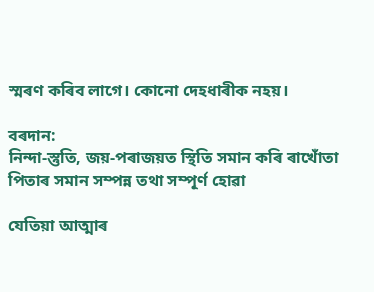স্মৰণ কৰিব লাগে। কোনো দেহধাৰীক নহয়।

বৰদান:
নিন্দা-স্তুতি, জয়-পৰাজয়ত স্থিতি সমান কৰি ৰাখোঁতা পিতাৰ সমান সম্পন্ন তথা সম্পূৰ্ণ হোৱা

যেতিয়া আত্মাৰ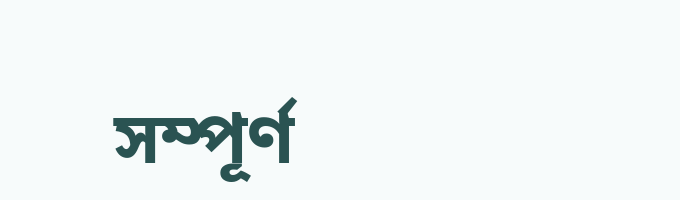সম্পূৰ্ণ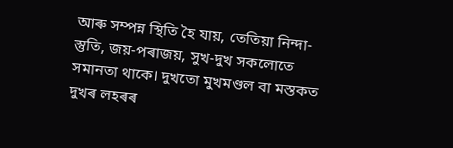আৰু সম্পন্ন স্থিতি হৈ যায়, তেতিয়া নিন্দা-স্তুতি, জয়-পৰাজয়, সুখ-দুখ সকলোতে সমানতা থাকে। দুখতো মুখমণ্ডল বা মস্তকত দুখৰ লহৰৰ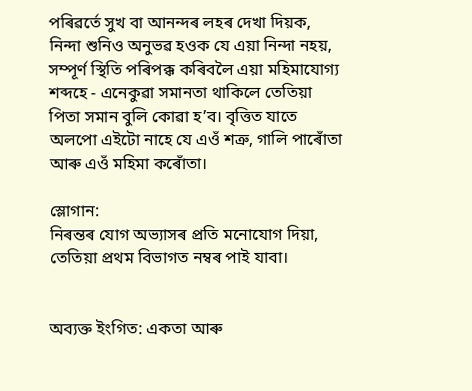পৰিৱৰ্তে সুখ বা আনন্দৰ লহৰ দেখা দিয়ক, নিন্দা শুনিও অনুভৱ হওক যে এয়া নিন্দা নহয়, সম্পূৰ্ণ স্থিতি পৰিপক্ক কৰিবলৈ এয়া মহিমাযোগ্য শব্দহে - এনেকুৱা সমানতা থাকিলে তেতিয়া পিতা সমান বুলি কোৱা হ’ব। বৃত্তিত যাতে অলপো এইটো নাহে যে এওঁ শত্ৰু, গালি পাৰোঁতা আৰু এওঁ মহিমা কৰোঁতা।

স্লোগান:
নিৰন্তৰ যোগ অভ্যাসৰ প্ৰতি মনোযোগ দিয়া, তেতিয়া প্ৰথম বিভাগত নম্বৰ পাই যাবা।


অব্যক্ত ইংগিত: একতা আৰু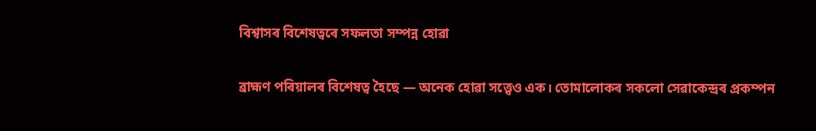বিশ্বাসৰ বিশেষত্বৰে সফলতা সম্পন্ন হোৱা

ব্ৰাহ্মণ পৰিয়ালৰ বিশেষত্ব হৈছে — অনেক হোৱা সত্ত্বেও এক। তোমালোকৰ সকলো সেৱাকেন্দ্ৰৰ প্ৰকম্পন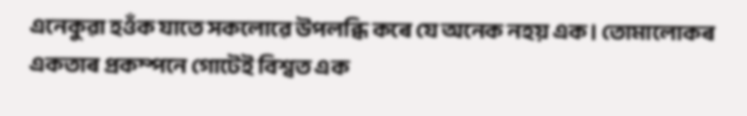এনেকুৱা হওঁক যাতে সকলোৱে উপলব্ধি কৰে যে অনেক নহয় এক। তোমালোকৰ একতাৰ প্ৰকম্পনে গোটেই বিশ্বত এক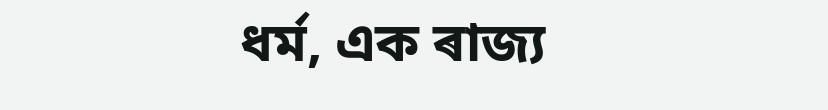ধৰ্ম, এক ৰাজ্য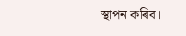স্থাপন কৰিব।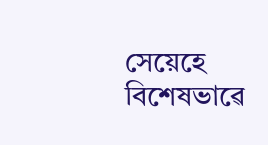সেয়েহে বিশেষভাৱে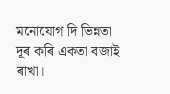মনোযোগ দি ভিন্নতা দূৰ কৰি একতা বজাই ৰাখা।